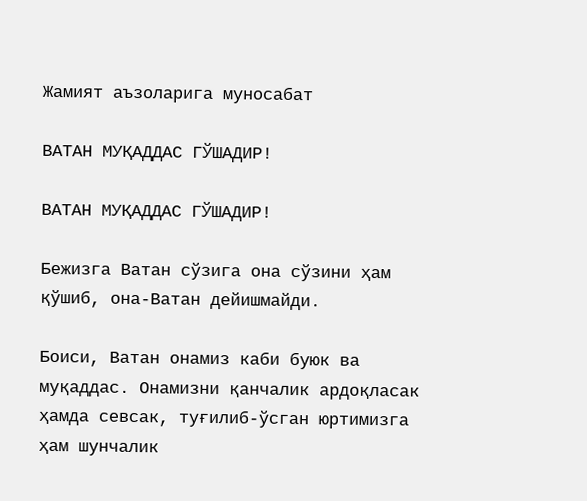Жамият аъзоларига муносабат

ВАТАН МУҚАДДАС ГЎШАДИР!

ВАТАН МУҚАДДАС ГЎШАДИР!

Бежизга Ватан сўзига она сўзини ҳам қўшиб, она-Ватан дейишмайди.

Боиси, Ватан онамиз каби буюк ва муқаддас. Онамизни қанчалик ардоқласак ҳамда севсак, туғилиб-ўсган юртимизга ҳам шунчалик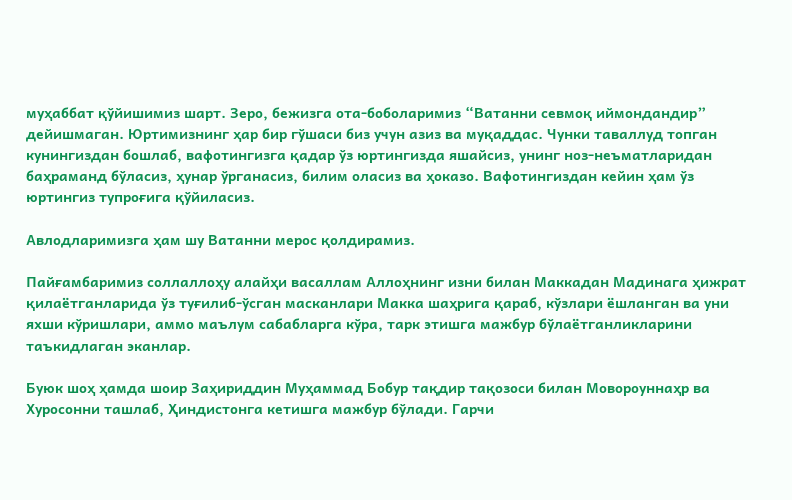муҳаббат қўйишимиз шарт. Зеро, бежизга ота-боболаримиз “Ватанни севмоқ иймондандир” дейишмаган. Юртимизнинг ҳар бир гўшаси биз учун азиз ва муқаддас. Чунки таваллуд топган кунингиздан бошлаб, вафотингизга қадар ўз юртингизда яшайсиз, унинг ноз-неъматларидан баҳраманд бўласиз, ҳунар ўрганасиз, билим оласиз ва ҳоказо. Вафотингиздан кейин ҳам ўз юртингиз тупроғига қўйиласиз.

Авлодларимизга ҳам шу Ватанни мерос қолдирамиз.

Пайғамбаримиз соллаллоҳу алайҳи васаллам Аллоҳнинг изни билан Маккадан Мадинага ҳижрат қилаётганларида ўз туғилиб-ўсган масканлари Макка шаҳрига қараб, кўзлари ёшланган ва уни яхши кўришлари, аммо маълум сабабларга кўра, тарк этишга мажбур бўлаётганликларини таъкидлаган эканлар.

Буюк шоҳ ҳамда шоир Заҳириддин Муҳаммад Бобур тақдир тақозоси билан Мовороуннаҳр ва Хуросонни ташлаб, Ҳиндистонга кетишга мажбур бўлади. Гарчи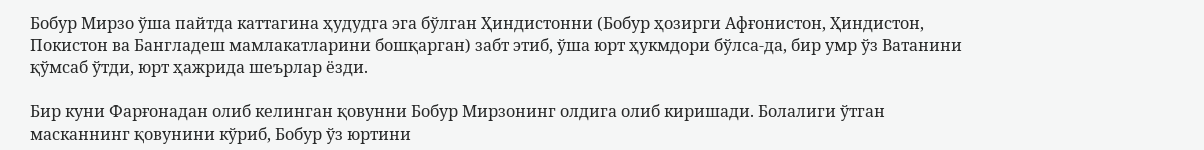Бобур Мирзо ўша пайтда каттагина ҳудудга эга бўлган Ҳиндистонни (Бобур ҳозирги Афғонистон, Ҳиндистон, Покистон ва Бангладеш мамлакатларини бошқарган) забт этиб, ўша юрт ҳукмдори бўлса-да, бир умр ўз Ватанини қўмсаб ўтди, юрт ҳажрида шеърлар ёзди.

Бир куни Фарғонадан олиб келинган қовунни Бобур Мирзонинг олдига олиб киришади. Болалиги ўтган масканнинг қовунини кўриб, Бобур ўз юртини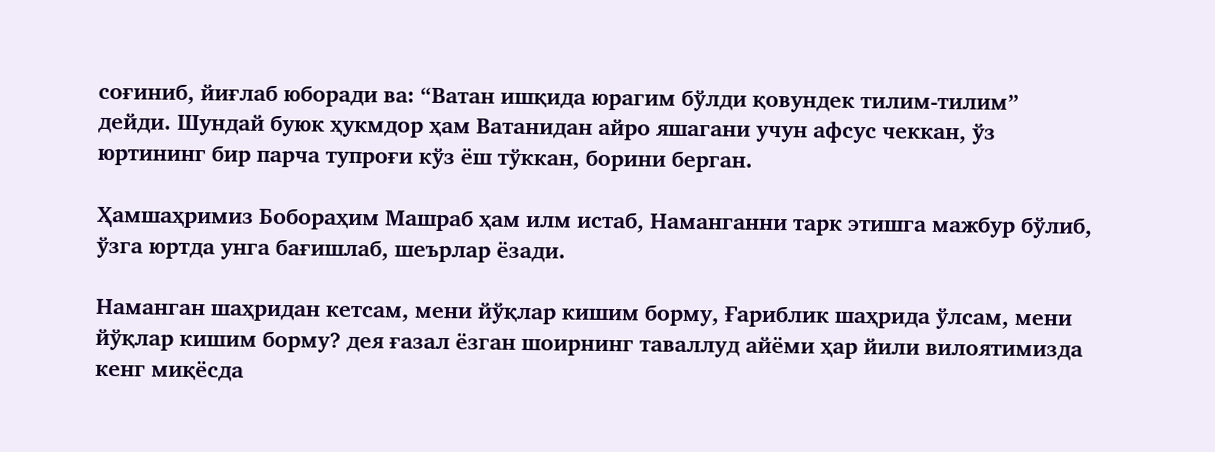соғиниб, йиғлаб юборади ва: “Ватан ишқида юрагим бўлди қовундек тилим-тилим” дейди. Шундай буюк ҳукмдор ҳам Ватанидан айро яшагани учун афсус чеккан, ўз юртининг бир парча тупроғи кўз ёш тўккан, борини берган.

Ҳамшаҳримиз Бобораҳим Машраб ҳам илм истаб, Наманганни тарк этишга мажбур бўлиб, ўзга юртда унга бағишлаб, шеърлар ёзади.

Наманган шаҳридан кетсам, мени йўқлар кишим борму, Ғариблик шаҳрида ўлсам, мени йўқлар кишим борму? дея ғазал ёзган шоирнинг таваллуд айёми ҳар йили вилоятимизда кенг миқёсда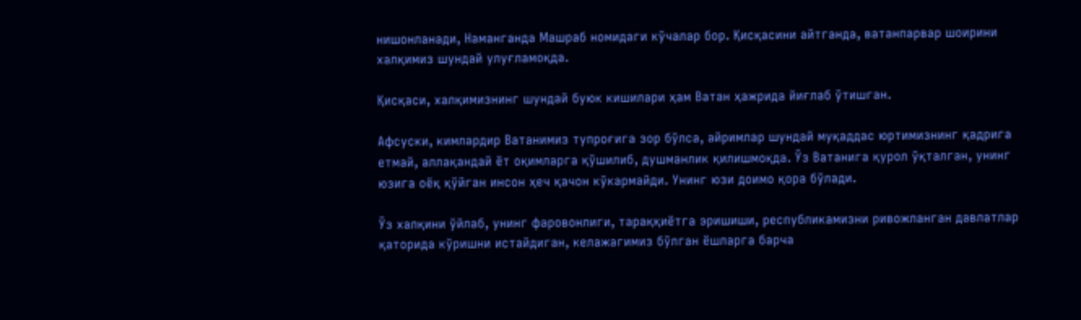нишонланади, Наманганда Машраб номидаги кўчалар бор. Қисқасини айтганда, ватанпарвар шоирини халқимиз шундай улуғламоқда.

Қисқаси, халқимизнинг шундай буюк кишилари ҳам Ватан ҳажрида йиғлаб ўтишган.

Афсуски, кимлардир Ватанимиз тупроғига зор бўлса, айримлар шундай муқаддас юртимизнинг қадрига етмай, аллақандай ёт оқимларга қўшилиб, душманлик қилишмоқда. Ўз Ватанига қурол ўқталган, унинг юзига оёқ қўйган инсон ҳеч қачон кўкармайди. Унинг юзи доимо қора бўлади.

Ўз халқини ўйлаб, унинг фаровонлиги, тараққиётга эришиши, республикамизни ривожланган давлатлар қаторида кўришни истайдиган, келажагимиз бўлган ёшларга барча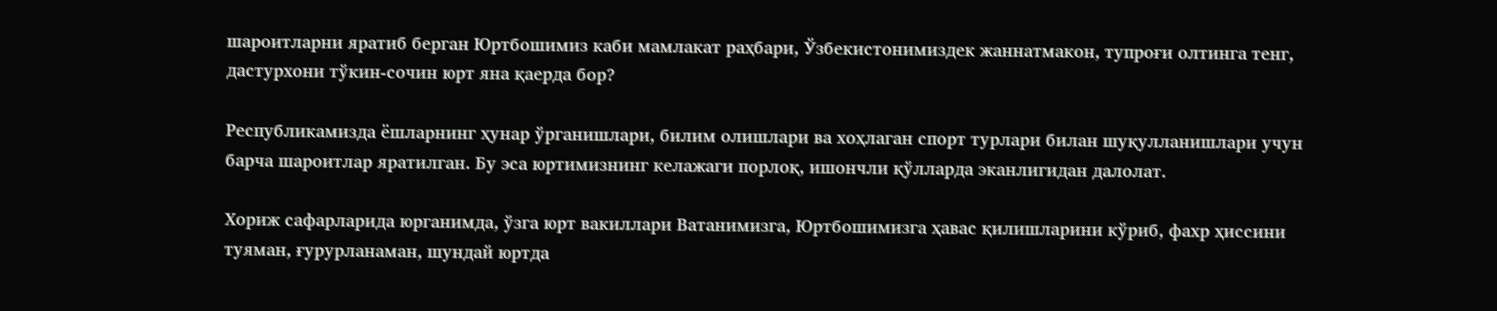шароитларни яратиб берган Юртбошимиз каби мамлакат раҳбари, Ўзбекистонимиздек жаннатмакон, тупроғи олтинга тенг, дастурхони тўкин-сочин юрт яна қаерда бор?

Республикамизда ёшларнинг ҳунар ўрганишлари, билим олишлари ва хоҳлаган спорт турлари билан шуқулланишлари учун барча шароитлар яратилган. Бу эса юртимизнинг келажаги порлоқ, ишончли қўлларда эканлигидан далолат.

Хориж сафарларида юрганимда, ўзга юрт вакиллари Ватанимизга, Юртбошимизга ҳавас қилишларини кўриб, фахр ҳиссини туяман, ғурурланаман, шундай юртда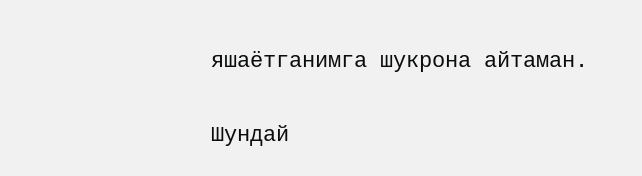яшаётганимга шукрона айтаман.

Шундай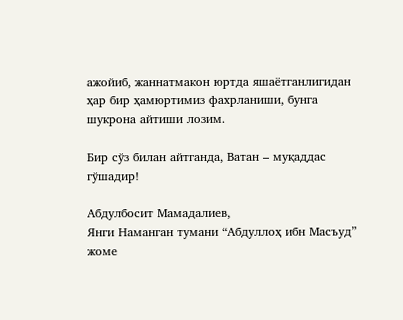ажойиб, жаннатмакон юртда яшаётганлигидан ҳар бир ҳамюртимиз фахрланиши, бунга шукрона айтиши лозим.

Бир сўз билан айтганда, Ватан – муқаддас гўшадир!

Абдулбосит Мамадалиев,
Янги Наманган тумани “Абдуллоҳ ибн Масъуд” жоме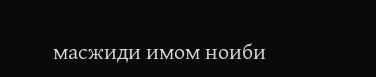масжиди имом ноиби